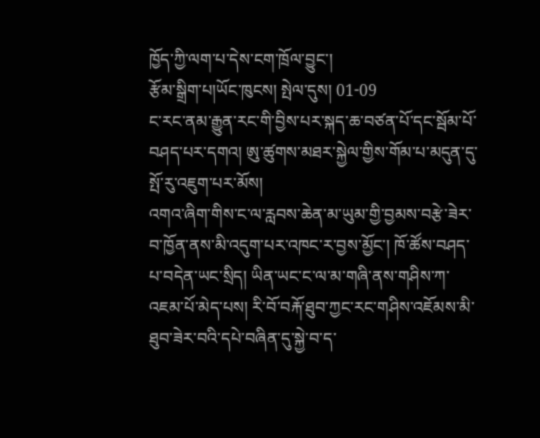ཁྱོད་ཀྱི་ལག་པ་དེས་ངག་ཁྲོལ་བྱུང་།
རྩོམ་སྒྲིག་པ།ཡོང་ཁུངས། སྤེལ་དུས། 01-09
ང་རང་ནམ་རྒྱུན་རང་གི་བྱིས་པར་སྐད་ཆ་བཙན་པོ་དང་སྦོམ་པོ་བཤད་པར་དགའ། ཨུ་ཚུགས་མཐར་སྐྱེལ་གྱིས་གོམ་པ་མདུན་དུ་སྤོ་རུ་འཇུག་པར་མོས།
འགའ་ཞིག་གིས་ང་ལ་རླབས་ཆེན་མ་ཡུམ་གྱི་བྱམས་བརྩེ་ཟེར་བ་ཁྱོན་ནས་མི་འདུག་པར་འཁང་ར་བྱས་མྱོང་། ཁོ་ཚོས་བཤད་པ་བདེན་ཡང་སྲིད། ཡིན་ཡང་ང་ལ་མ་གཞི་ནས་གཤིས་ཀ་འཇམ་པོ་མེད་པས། རི་བོ་བརྐོ་ཐུབ་ཀྱང་རང་གཤིས་འཇོམས་མི་ཐུབ་ཟེར་བའི་དཔེ་བཞིན་དུ་སྐྱེ་བ་ད་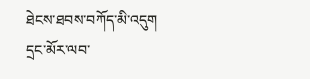ཐེངས་ཐབས་བཀོད་མི་འདུག
དྲང་མོར་ལབ་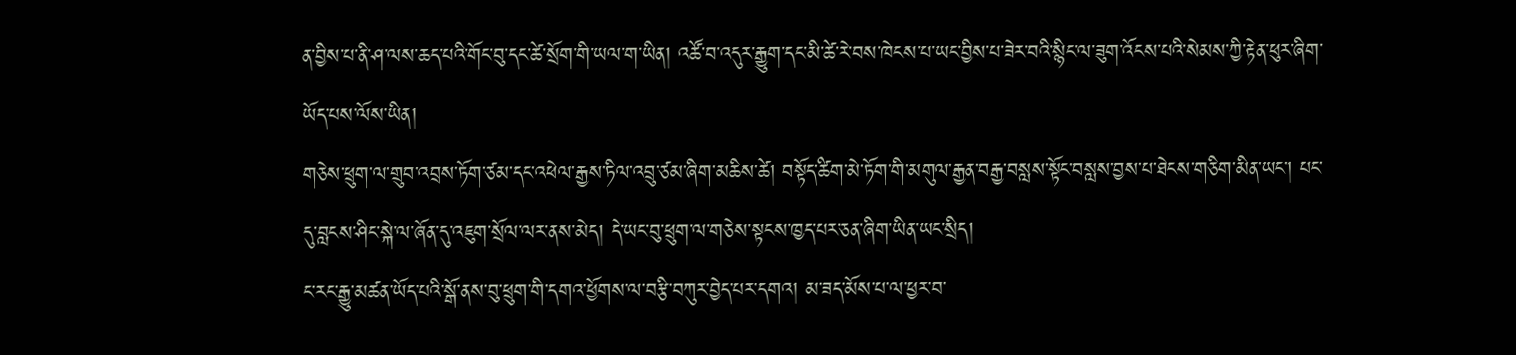ན་བྱིས་པ་ནི་ཤ་ལས་ཆད་པའི་གོང་བུ་དང་ཚེ་སྲོག་གི་ཡལ་ག་ཡིན། འཚོ་བ་འདུར་རྒྱུག་དང་མི་ཚེ་རེ་བས་ཁེངས་པ་ཡང་བྱིས་པ་ཟེར་བའི་སྙིང་ལ་ཟུག་འོངས་པའི་སེམས་ཀྱི་རྟེན་ཕུར་ཞིག་ཡོད་པས་ལོས་ཡིན།
གཅེས་ཕྲུག་ལ་གྲུབ་འབྲས་ཏོག་ཙམ་དང་འཕེལ་རྒྱས་ཏིལ་འབྲུ་ཙམ་ཞིག་མཆིས་ཚེ། བསྟོད་ཚིག་མེ་ཏོག་གི་མགུལ་རྒྱན་བརྒྱ་བསླས་སྟོང་བསླས་བྱས་པ་ཐེངས་གཅིག་མིན་ཡང་། པང་དུ་བླངས་ཤིང་སྐེ་ལ་ཞོན་དུ་འཇུག་སྲོལ་ལར་ནས་མེད། དེ་ཡང་བུ་ཕྲུག་ལ་གཅེས་སྟངས་ཁྱད་པར་ཅན་ཞིག་ཡིན་ཡང་སྲིད།
ང་རང་རྒྱུ་མཚན་ཡོད་པའི་སྒོ་ནས་བུ་ཕྲུག་གི་དགའ་ཕྱོགས་ལ་བརྩི་བཀུར་བྱེད་པར་དགའ། མ་ཟད་མོས་པ་ལ་ཕྱར་བ་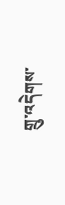གྲུ་འདེགས་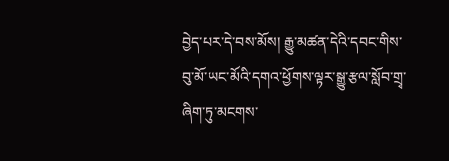བྱེད་པར་དེ་བས་མོས། རྒྱུ་མཚན་དེའི་དབང་གིས་བུ་མོ་ཡང་མོའི་དགའ་ཕྱོགས་ལྟར་སྒྱུ་རྩལ་སློབ་གྲྭ་ཞིག་ཏུ་མངགས་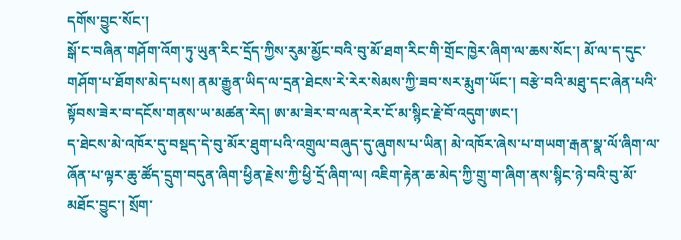དགོས་བྱུང་སོང་།
སྒོ་ང་བཞིན་གཤོག་འོག་ཏུ་ཡུན་རིང་དྲོད་ཀྱིས་རུམ་མྱོང་བའི་བུ་མོ་ཐག་རིང་གི་གྲོང་ཁྱེར་ཞིག་ལ་ཆས་སོང་། མོ་ལ་ད་དུང་གཤོག་པ་ཐོགས་མེད་པས། ནམ་རྒྱུན་ཡིད་ལ་དྲན་ཐེངས་རེ་རེར་སེམས་ཀྱི་ཟབ་སར་རྨུག་ཡོང་། བརྩེ་བའི་མཐུ་དང་ཞེན་པའི་སྟོབས་ཟེར་བ་དངོས་གནས་ཡ་མཚན་རེད། ཨ་མ་ཟེར་བ་ལན་རེར་ངོ་མ་སྙིང་རྗེ་བོ་འདུག་ཨང་།
ད་ཐེངས་མེ་འཁོར་དུ་བསྡད་དེ་བུ་མོར་ཐུག་པའི་འགྲུལ་བཞུད་དུ་ཞུགས་པ་ཡིན། མེ་འཁོར་ཞེས་པ་གཡག་རྒན་སྣ་ལོ་ཞིག་ལ་ཞོན་པ་ལྟར་ཆུ་ཚོད་དྲུག་བདུན་ཞིག་ཕྱིན་རྗེས་ཀྱི་ཕྱི་དྲོ་ཞིག་ལ། འཇིག་རྟེན་ཆ་མེད་ཀྱི་གྲུ་ག་ཞིག་ནས་སྙིང་ཉེ་བའི་བུ་མོ་མཐོང་བྱུང་། སྲོག་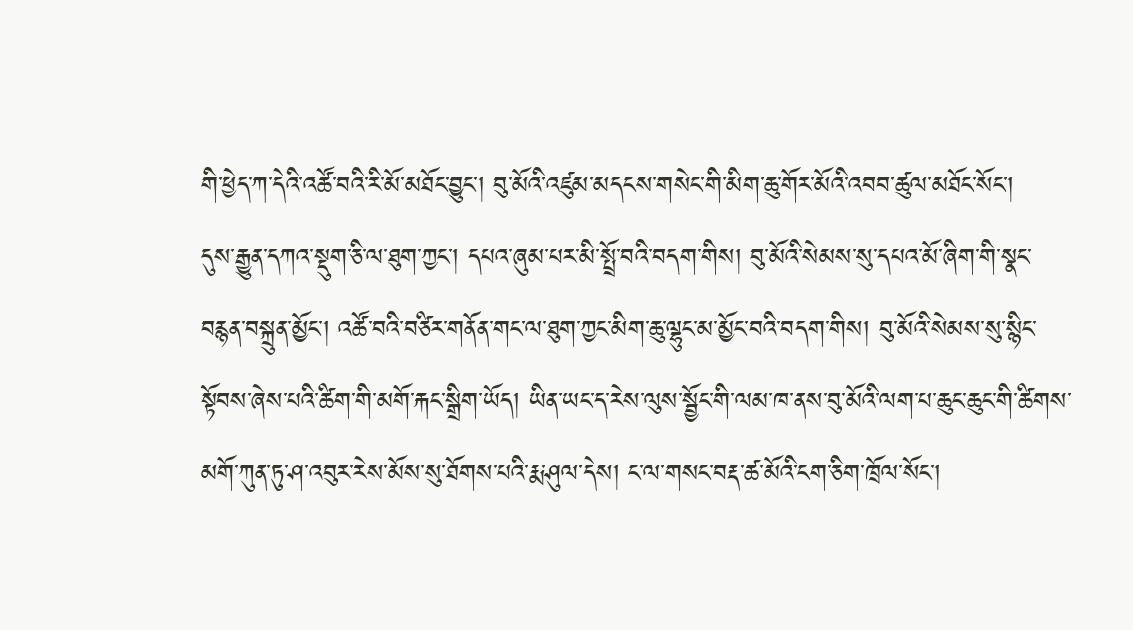གི་ཕྱེད་ཀ་དེའི་འཚོ་བའི་རི་མོ་མཐོང་བྱུང་། བུ་མོའི་འཛུམ་མདངས་གསེང་གི་མིག་ཆུ་གོར་མོའི་འབབ་ཚུལ་མཐོང་སོང་།
དུས་རྒྱུན་དཀའ་སྡུག་ཅི་ལ་ཐུག་ཀྱང་། དཔའ་ཞུམ་པར་མི་སྤྲོ་བའི་བདག་གིས། བུ་མོའི་སེམས་སུ་དཔའ་མོ་ཞིག་གི་སྣང་བརྙན་བསྐྲུན་མྱོང་། འཚོ་བའི་བཙིར་གནོན་གང་ལ་ཐུག་ཀྱང་མིག་ཆུ་ལྷུང་མ་མྱོང་བའི་བདག་གིས། བུ་མོའི་སེམས་སུ་སྙིང་སྟོབས་ཞེས་པའི་ཚིག་གི་མགོ་རྐང་སྒྲིག་ཡོད། ཡིན་ཡང་ད་རེས་ལུས་སྦྱོང་གི་ལམ་ཁ་ནས་བུ་མོའི་ལག་པ་ཆུང་ཆུང་གི་ཚིགས་མགོ་ཀུན་ཏུ་ཤ་འབུར་རེས་མོས་སུ་ཐོགས་པའི་རྨ་ཤུལ་དེས། ང་ལ་གསང་བརྡ་ཚ་མོའི་ངག་ཅིག་ཁྲོལ་སོང་།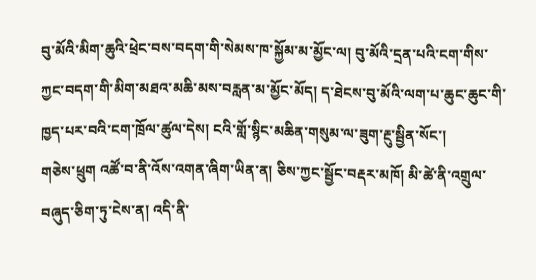བུ་མོའི་མིག་ཆུའི་ཕྲེང་བས་བདག་གི་སེམས་ཁ་སྐྱོམ་མ་མྱོང་ལ། བུ་མོའི་དྲན་པའི་ངག་གིས་ཀྱང་བདག་གི་མིག་མཐའ་མཆི་མས་བརླན་མ་མྱོང་མོད། ད་ཐེངས་བུ་མོའི་ལག་པ་ཆུང་ཆུང་གི་ཁྱད་པར་བའི་ངག་ཁྲོལ་ཚུལ་དེས། ངའི་གློ་སྙིང་མཆིན་གསུམ་ལ་ཟུག་རྔུ་སྦྱིན་སོང་།
གཅེས་ཕྲུག འཚོ་བ་ནི་འོས་འགན་ཞིག་ཡིན་ན། ཅིས་ཀྱང་སྦྱོང་བརྡར་མཁོ། མི་ཚེ་ནི་འགྲུལ་བཞུད་ཅིག་ཏུ་ངེས་ན། འདི་ནི་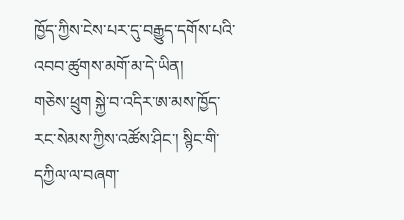ཁྱོད་ཀྱིས་ངེས་པར་དུ་བརྒྱུད་དགོས་པའི་འབབ་ཚུགས་མགོ་མ་དེ་ཡིན།
གཅེས་ཕྲུག སྐྱེ་བ་འདིར་ཨ་མས་ཁྱོད་རང་སེམས་ཀྱིས་འཚོས་ཤིང་། སྙིང་གི་དཀྱིལ་ལ་བཞག་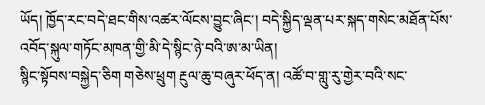ཡོད། ཁྱོད་རང་བདེ་ཐང་གིས་འཚར་ལོངས་བྱུང་ཞིང་། བདེ་སྐྱིད་ལྡན་པར་སྐད་གསེང་མཐོན་པོས་འབོད་སྐུལ་གཏོང་མཁན་གྱི་མི་དེ་སྙིང་ཉེ་བའི་ཨ་མ་ཡིན།
སྙིང་སྟོབས་བསྐྱེད་ཅིག གཅེས་ཕྲུག རྔུལ་ཆུ་བཞུར་ཕོད་ན། འཚོ་བ་གླུ་རུ་གྱེར་བའི་སང་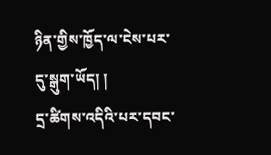ཉིན་གྱིས་ཁྱོད་ལ་ངེས་པར་དུ་སྒུག་ཡོད། །
དྲ་ཚིགས་འདིའི་པར་དབང་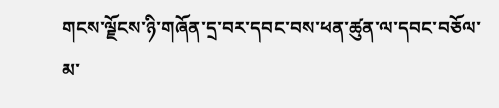གངས་ལྗོངས་ཉི་གཞོན་དྲ་བར་དབང་བས་ཕན་ཚུན་ལ་དབང་བཅོལ་མ་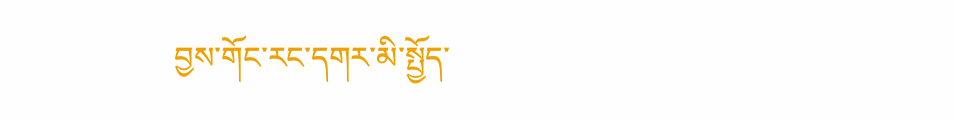བྱས་གོང་རང་དགར་མི་སྤྱོད་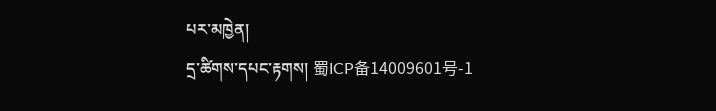པར་མཁྱེན།
དྲ་ཚིགས་དཔང་རྟགས། 蜀ICP备14009601号-1